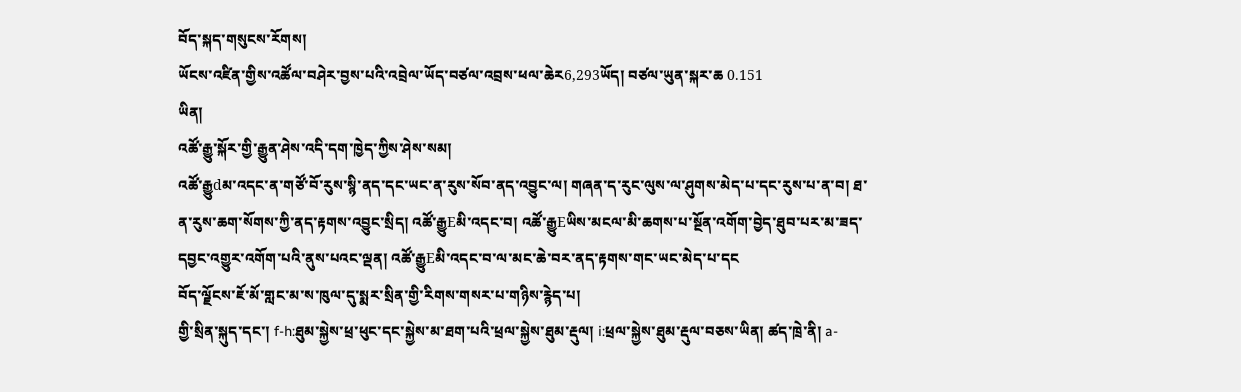བོད་སྐད་གསུངས་རོགས།
ཡོངས་འཛིན་གྱིས་འཚོལ་བཤེར་བྱས་པའི་འབྲེལ་ཡོད་བཙལ་འབྲས་ཕལ་ཆེར6,293ཡོད། བཙལ་ཡུན་སྐར་ཆ 0.151
ཡིན།
འཚོ་རྒྱུ་སྐོར་གྱི་རྒྱུན་ཤེས་འདི་དག་ཁྱེད་ཀྱིས་ཤེས་སམ།
འཚོ་རྒྱུdམ་འདང་ན་གཙོ་བོ་རུས་སྙི་ནད་དང་ཡང་ན་རུས་སོབ་ནད་འབྱུང་ལ། གཞན་ད་རུང་ལུས་ལ་ཤུགས་མེད་པ་དང་རུས་པ་ན་བ། ཐ་ན་རུས་ཆག་སོགས་ཀྱི་ནད་རྟགས་འབྱུང་སྲིད། འཚོ་རྒྱུEམི་འདང་བ། འཚོ་རྒྱུEཡིས་མངལ་མི་ཆགས་པ་སྔོན་འགོག་བྱེད་ཐུབ་པར་མ་ཟད་དབྱང་འགྱུར་འགོག་པའི་ནུས་པའང་ལྡན། འཚོ་རྒྱུEམི་འདང་བ་ལ་མང་ཆེ་བར་ནད་རྟགས་གང་ཡང་མེད་པ་དང
བོད་ལྗོངས་ཇོ་མོ་གླང་མ་ས་ཁུལ་དུ་སྨར་སྲིན་གྱི་རིགས་གསར་པ་གཉིས་རྙེད་པ།
གྱི་སྲིན་སྐུད་དང་། f-h:ཐུམ་སྐྱེས་ཕྲ་ཕུང་དང་སྐྱེས་མ་ཐག་པའི་ཕྲལ་སྐྱེས་ཐུམ་རྡུལ། i:ཕྲལ་སྐྱེས་ཐུམ་རྡུལ་བཅས་ཡིན། ཚད་ཁྲེ་ནི། a-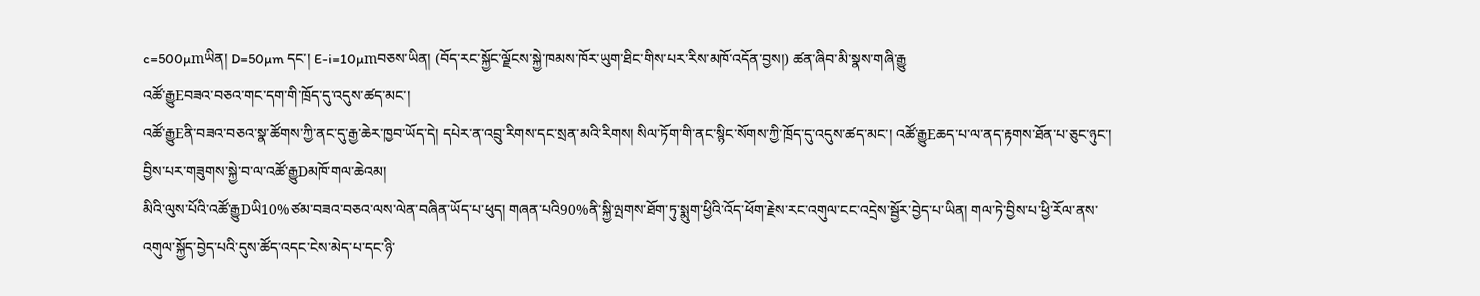c=500µmཡིན། D=50µm དང་། E-i=10µmབཅས་ཡིན། (བོད་རང་སྐྱོང་ལྗོངས་སྐྱེ་ཁམས་ཁོར་ཡུག་ཐིང་གིས་པར་རིས་མཁོ་འདོན་བྱས།) ཚན་ཞིབ་མི་སྣས་གཞི་རྒྱུ
འཚོ་རྒྱུEབཟའ་བཅའ་གང་དག་གི་ཁྲོད་དུ་འདུས་ཚད་མང་།
འཚོ་རྒྱུEནི་བཟའ་བཅའ་སྣ་ཚོགས་ཀྱི་ནང་དུ་རྒྱ་ཆེར་ཁྱབ་ཡོད་དེ། དཔེར་ན་འབྲུ་རིགས་དང་སྲན་མའི་རིགས། སིལ་ཏོག་གི་ནང་སྙིང་སོགས་ཀྱི་ཁྲོད་དུ་འདུས་ཚད་མང་། འཚོ་རྒྱུEཆད་པ་ལ་ནད་རྟགས་ཐོན་པ་ཅུང་ཉུང་།
བྱིས་པར་གཟུགས་སྐྱེ་བ་ལ་འཚོ་རྒྱུDམཁོ་གལ་ཆེའམ།
མིའི་ལུས་པོའི་འཚོ་རྒྱུDཡི10%ཙམ་བཟའ་བཅའ་ལས་ལེན་བཞིན་ཡོད་པ་ཕུད། གཞན་པའི90%ནི་སྐྱི་ལྤགས་ཐོག་ཏུ་སྨུག་ཕྱིའི་འོད་ཕོག་རྗེས་རང་འགུལ་ངང་འདྲེས་སྦྱོར་བྱེད་པ་ཡིན། གལ་ཏེ་བྱིས་པ་ཕྱི་རོལ་ནས་འགུལ་སྐྱོད་བྱེད་པའི་དུས་ཚོད་འདང་ངེས་མེད་པ་དང་ཉི་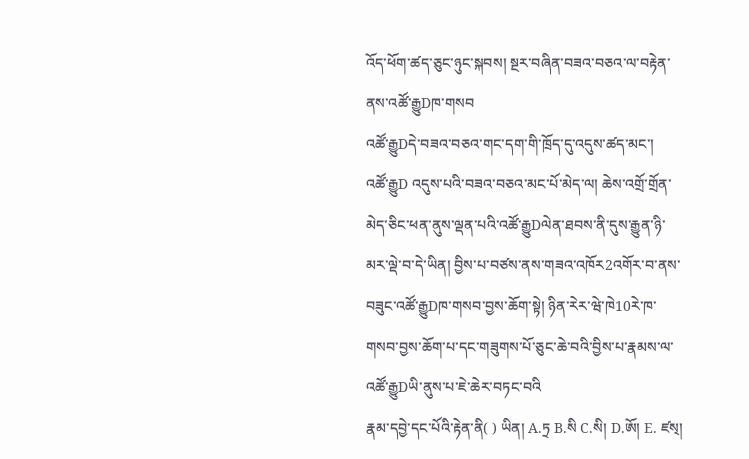འོད་ཕོག་ཚད་ཅུང་ཉུང་སྐབས། སྔར་བཞིན་བཟའ་བཅའ་ལ་བརྟེན་ནས་འཚོ་རྒྱུDཁ་གསབ
འཚོ་རྒྱུDདེ་བཟའ་བཅའ་གང་དག་གི་ཁྲོད་དུ་འདུས་ཚད་མང་།
འཚོ་རྒྱུD འདུས་པའི་བཟའ་བཅའ་མང་པོ་མེད་ལ། ཆེས་འགྲོ་གྲོན་མེད་ཅིང་ཕན་ནུས་ལྡན་པའི་འཚོ་རྒྱུDལེན་ཐབས་ནི་དུས་རྒྱུན་ཉི་མར་ལྡེ་བ་དེ་ཡིན། བྱིས་པ་བཙས་ནས་གཟའ་འཁོར2འགོར་བ་ནས་བཟུང་འཚོ་རྒྱུDཁ་གསབ་བྱས་ཆོག་སྟེ། ཉིན་རེར་ཝེ་ཁེ10རེ་ཁ་གསབ་བྱས་ཆོག་པ་དང་གཟུགས་པོ་ཅུང་ཆེ་བའི་བྱིས་པ་རྣམས་ལ་འཚོ་རྒྱུDཡི་ནུས་པ་ཇེ་ཆེར་བཏང་བའི
རྣམ་དབྱེ་དང་པོའི་རྟེན་ནི( ) ཡིན། A.ཏྲ B.སི C.སི། D.ཨོ། E. ཛས྄།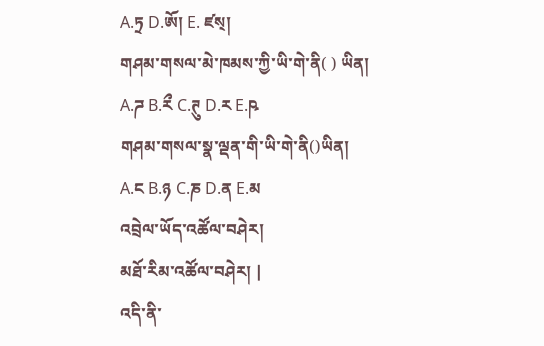A.ཏྲ D.ཨོ། E. ཛས྄།
གཤམ་གསལ་མེ་ཁམས་ཀྱི་ཡི་གེ་ནི( ) ཡིན། A.ཌ B.རྀ C.ཊུ D.ར E.ཥ
གཤམ་གསལ་སྣ་ལྡན་གི་ཡི་གེ་ནི()ཡིན། A.ང B.ཉ C.ཎ D.ན E.མ
འབྲེལ་ཡོད་འཚོལ་བཤེར།
མཐོ་རིམ་འཚོལ་བཤེར། |
འདི་ནི་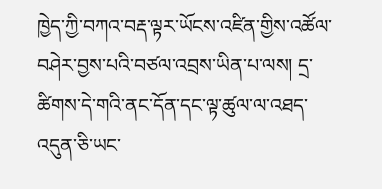ཁྱེད་ཀྱི་བཀའ་བརྡ་ལྟར་ཡོངས་འཛིན་གྱིས་འཚོལ་བཤེར་བྱས་པའི་བཙལ་འབྲས་ཡིན་པ་ལས། དྲ་ཚིགས་དེ་གའི་ནང་དོན་དང་ལྟ་ཚུལ་ལ་འཐད་འདུན་ཅི་ཡང་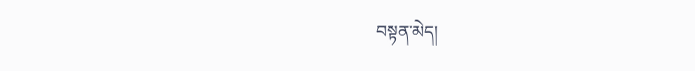བསྟན་མེད།